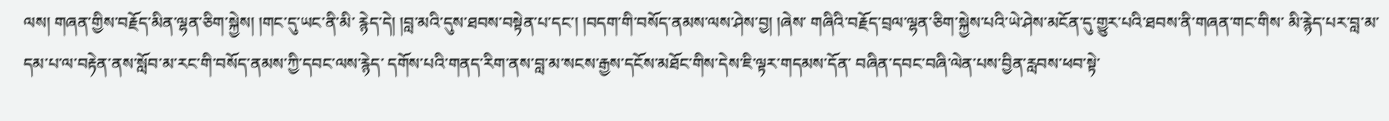ལས། གཞན་གྱིས་བརྗོད་མིན་ལྷན་ཅིག་སྐྱེས། །གང་དུ་ཡང་ནི་མི་ རྙེད་དེ། །བླ་མའི་དུས་ཐབས་བསྟེན་པ་དང་། །བདག་གི་བསོད་ནམས་ལས་ཤེས་བྱ། །ཞེས་ གཞིའི་བརྗོད་བྲལ་ལྷན་ཅིག་སྐྱེས་པའི་ཡེ་ཤེས་མངོན་དུ་གྱུར་པའི་ཐབས་ནི་གཞན་གང་གིས་ མི་རྙེད་པར་བླ་མ་དམ་པ་ལ་བརྟེན་ནས་སློབ་མ་རང་གི་བསོད་ནམས་ཀྱི་དབང་ལས་རྙེད་ དགོས་པའི་གནད་རིག་ནས་བླ་མ་སངས་རྒྱས་དངོས་མཐོང་གིས་དེས་ཇི་ལྟར་གདམས་དོན་ བཞིན་དབང་བཞི་ལེན་པས་བྱིན་རླབས་ཕབ་སྟེ་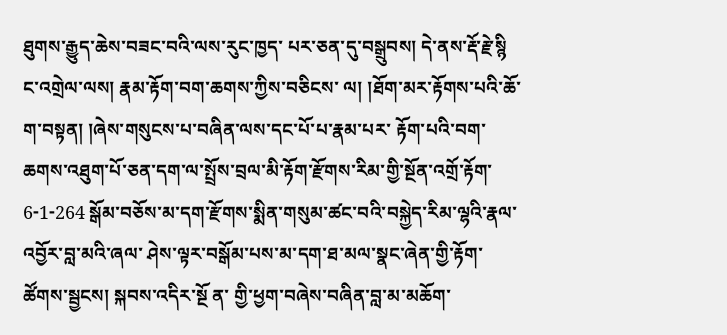ཐུགས་རྒྱུད་ཆེས་བཟང་བའི་ལས་རུང་ཁྱད་ པར་ཅན་དུ་བསྒྲུབས། དེ་ནས་རྡོ་རྗེ་སྙི ང་འགྲེལ་ལས། རྣམ་རྟོག་བག་ཆགས་ཀྱིས་བཅིངས་ ལ། །ཐོག་མར་རྟོགས་པའི་ཆོ་ག་བསྟན། །ཞེས་གསུངས་པ་བཞིན་ལས་དང་པོ་པ་རྣམ་པར་ རྟོག་པའི་བག་ཆགས་འཐུག་པོ་ཅན་དག་ལ་སྤྲོས་བྲལ་མི་རྟོག་རྫོགས་རིམ་གྱི་སྔོན་འགྲོ་རྟོག་ 6-1-264 སྒོམ་བཅོས་མ་དག་རྫོགས་སྨིན་གསུམ་ཚང་བའི་བསྐྱེད་རིམ་ལྷའི་རྣལ་འབྱོར་བླ་མའི་ཞལ་ ཤེས་ལྟར་བསྒོམ་པས་མ་དག་ཐ་མལ་སྣང་ཞེན་གྱི་རྟོག་ཚོགས་སྦྱངས། སྐབས་འདིར་སྔོ ན་ གྱི་ཕྱག་བཞེས་བཞིན་བླ་མ་མཆོག་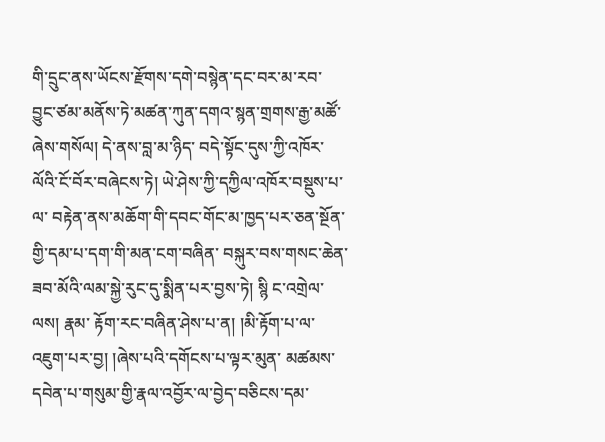གི་དྲུང་ནས་ཡོངས་རྫོགས་དགེ་བསྙེན་དང་བར་མ་རབ་ བྱུང་ཙམ་མནོས་ཏེ་མཚན་ཀུན་དགའ་སྙན་གྲགས་རྒྱ་མཚོ་ཞེས་གསོལ། དེ་ནས་བླ་མ་ཉིད་ བདེ་སྟོང་དུས་ཀྱི་འཁོར་ལོའི་ངོ་བོར་བཞེངས་ཏེ། ཡེ་ཤེས་ཀྱི་དཀྱིལ་འཁོར་བསྡུས་པ་ལ་ བརྟེན་ནས་མཆོག་གི་དབང་གོང་མ་ཁྱད་པར་ཅན་སྔོན་གྱི་དམ་པ་དག་གི་མན་ངག་བཞིན་ བསྐུར་བས་གསང་ཆེན་ཟབ་མོའི་ལམ་སྐྱེ་རུང་དུ་སྨིན་པར་བྱས་ཏེ། སྙི ང་འགྲེལ་ལས། རྣམ་ རྟོག་རང་བཞིན་ཤེས་པ་ན། །མི་རྟོག་པ་ལ་འཇུག་པར་བྱ། །ཞེས་པའི་དགོངས་པ་ལྟར་མུན་ མཚམས་དབེན་པ་གསུམ་གྱི་རྣལ་འབྱོར་ལ་བྱེད་བཅིངས་དམ་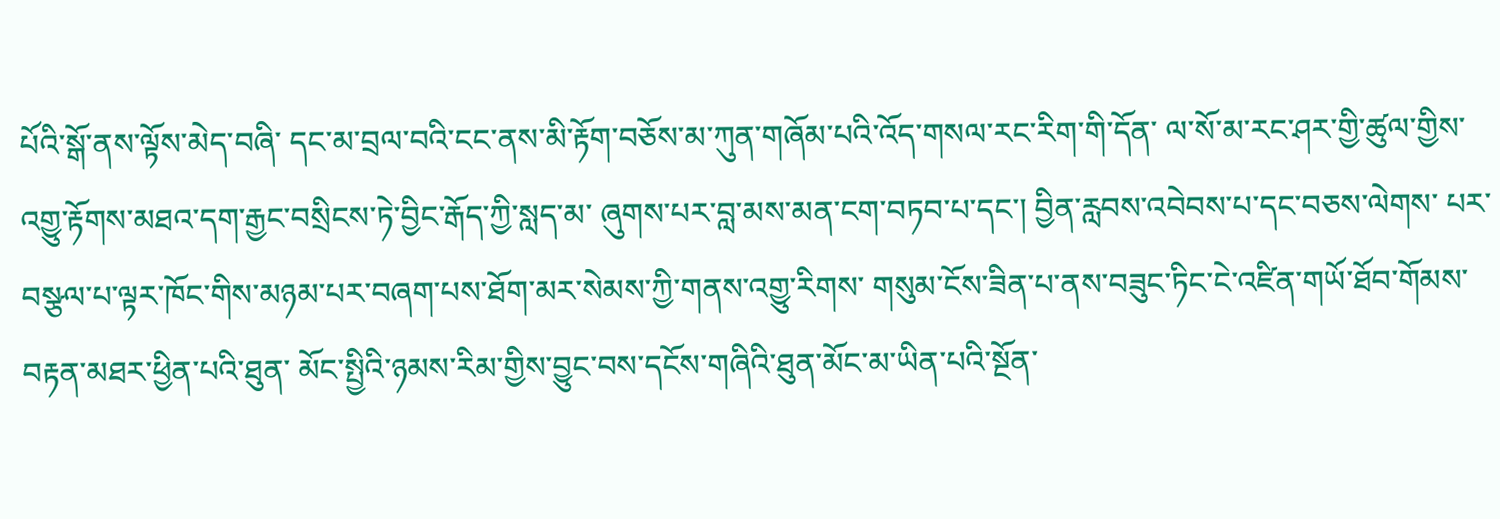པོའི་སྒོ་ནས་ལྟོས་མེད་བཞི་ དང་མ་བྲལ་བའི་ངང་ནས་མི་རྟོག་བཅོས་མ་ཀུན་གཞོམ་པའི་འོད་གསལ་རང་རིག་གི་དོན་ ལ་སོ་མ་རང་ཤར་གྱི་ཚུལ་གྱིས་འགྱུ་རྟོགས་མཐའ་དག་རྒྱང་བསྲིངས་ཏེ་བྱིང་རྒོད་ཀྱི་སླད་མ་ ཞུགས་པར་བླ་མས་མན་ངག་བཏབ་པ་དང་། བྱིན་རླབས་འབེབས་པ་དང་བཅས་ལེགས་ པར་བསྩལ་པ་ལྟར་ཁོང་གིས་མཉམ་པར་བཞག་པས་ཐོག་མར་སེམས་ཀྱི་གནས་འགྱུ་རིགས་ གསུམ་ངོས་ཟིན་པ་ནས་བཟུང་ཏིང་ངེ་འཛིན་གཡོ་ཐོབ་གོམས་བརྟན་མཐར་ཕྱིན་པའི་ཐུན་ མོང་སྤྱིའི་ཉམས་རིམ་གྱིས་བྱུང་བས་དངོས་གཞིའི་ཐུན་མོང་མ་ཡིན་པའི་སྔོན་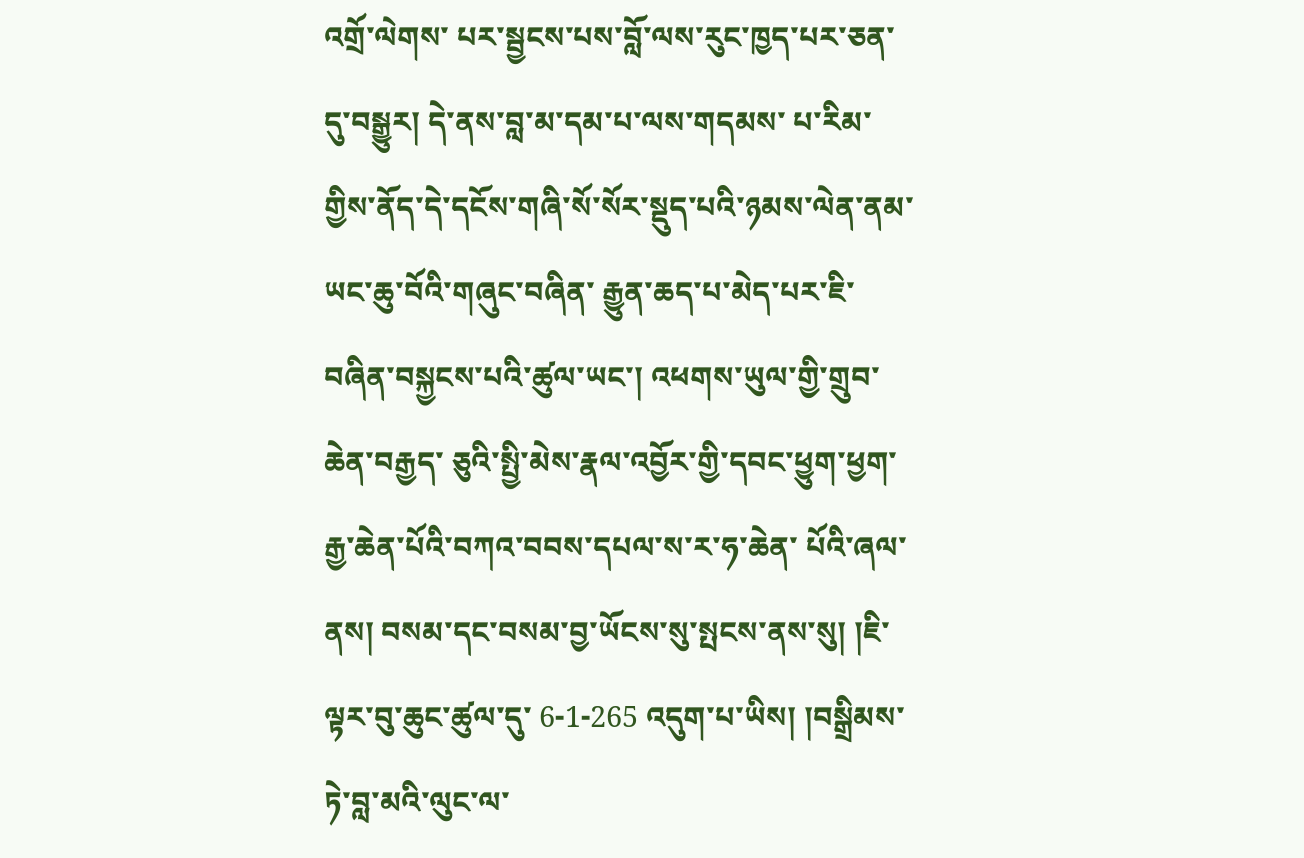འགྲོ་ལེགས་ པར་སྦྱངས་པས་བློ་ལས་རུང་ཁྱད་པར་ཅན་དུ་བསྒྱུར། དེ་ནས་བླ་མ་དམ་པ་ལས་གདམས་ པ་རིམ་གྱིས་ནོད་དེ་དངོས་གཞི་སོ་སོར་སྡུད་པའི་ཉམས་ལེན་ནམ་ཡང་ཆུ་བོའི་གཞུང་བཞིན་ རྒྱུན་ཆད་པ་མེད་པར་ཇི་བཞིན་བསྐྱངས་པའི་ཚུལ་ཡང་། འཕགས་ཡུལ་གྱི་གྲུབ་ཆེན་བརྒྱད་ ཅུའི་སྤྱི་མེས་རྣལ་འབྱོར་གྱི་དབང་ཕྱུག་ཕྱག་རྒྱ་ཆེན་པོའི་བཀའ་བབས་དཔལ་ས་ར་ཧ་ཆེན་ པོའི་ཞལ་ནས། བསམ་དང་བསམ་བྱ་ཡོངས་སུ་སྤངས་ནས་སུ། །ཇི་ལྟར་བུ་ཆུང་ཚུལ་དུ་ 6-1-265 འདུག་པ་ཡིས། །བསྒྲིམས་ཏེ་བླ་མའི་ལུང་ལ་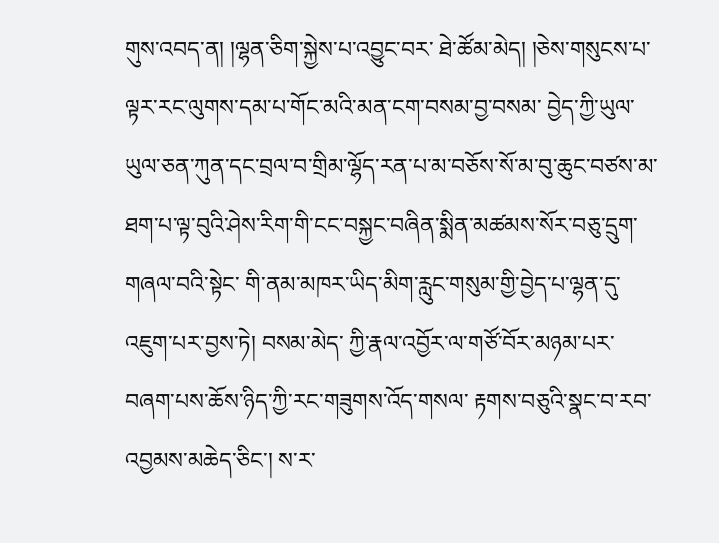གུས་འབད་ན། །ལྷན་ཅིག་སྐྱེས་པ་འབྱུང་བར་ ཐེ་ཚོམ་མེད། །ཅེས་གསུངས་པ་ལྟར་རང་ལུགས་དམ་པ་གོང་མའི་མན་ངག་བསམ་བྱ་བསམ་ བྱེད་ཀྱི་ཡུལ་ཡུལ་ཅན་ཀུན་དང་བྲལ་བ་གྲིམ་ལྷོད་རན་པ་མ་བཅོས་སོ་མ་བུ་ཆུང་བཙས་མ་ ཐག་པ་ལྟ་བུའི་ཤེས་རིག་གི་ངང་བསྐྱང་བཞིན་སྨིན་མཚམས་སོར་བཅུ་དྲུག་གཞལ་བའི་སྟེང་ གི་ནམ་མཁར་ཡིད་མིག་རླུང་གསུམ་གྱི་བྱེད་པ་ལྷན་དུ་འཇུག་པར་བྱས་ཏེ། བསམ་མེད་ ཀྱི་རྣལ་འབྱོར་ལ་གཙོ་བོར་མཉམ་པར་བཞག་པས་ཆོས་ཉིད་ཀྱི་རང་གཟུགས་འོད་གསལ་ རྟགས་བཅུའི་སྣང་བ་རབ་འབྱམས་མཆེད་ཅིང་། ས་ར་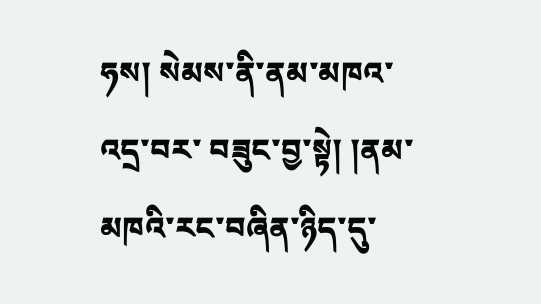ཧས། སེམས་ནི་ནམ་མཁའ་འདྲ་བར་ བཟུང་བྱ་སྟེ། །ནམ་མཁའི་རང་བཞིན་ཉིད་དུ་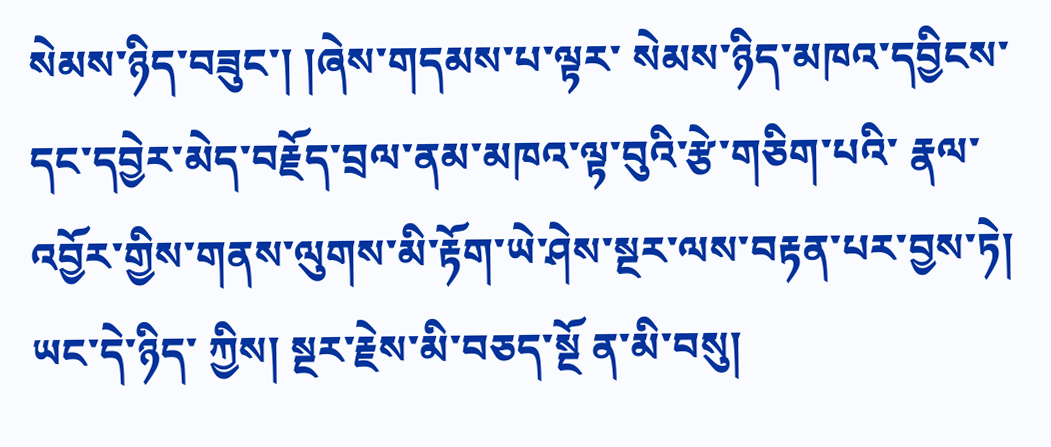སེམས་ཉིད་བཟུང་། །ཞེས་གདམས་པ་ལྟར་ སེམས་ཉིད་མཁའ་དབྱིངས་དང་དབྱེར་མེད་བརྗོད་བྲལ་ནམ་མཁའ་ལྟ་བུའི་རྩེ་གཅིག་པའི་ རྣལ་འབྱོར་གྱིས་གནས་ལུགས་མི་རྟོག་ཡེ་ཤེས་སྔར་ལས་བརྟན་པར་བྱས་ཏེ། ཡང་དེ་ཉིད་ ཀྱིས། སྔར་རྗེས་མི་བཅད་སྔོ ན་མི་བསུ།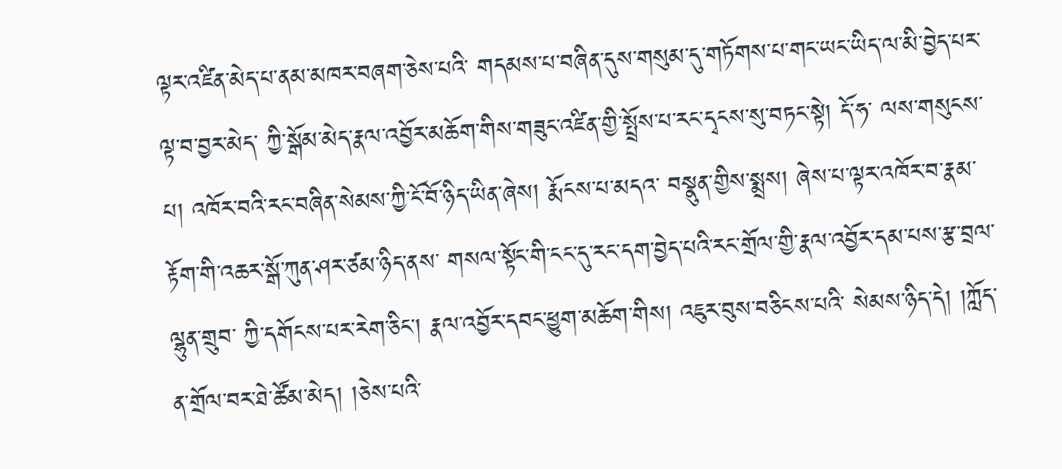ལྟར་འཛིན་མེད་པ་ནམ་མཁར་བཞག་ཅེས་པའི་ གདམས་པ་བཞིན་དུས་གསུམ་དུ་གཏོགས་པ་གང་ཡང་ཡིད་ལ་མི་བྱེད་པར་ལྟ་བ་བྱར་མེད་ ཀྱི་སྒོམ་མེད་རྣལ་འབྱོར་མཆོག་གིས་གཟུང་འཛིན་གྱི་སྤྲོས་པ་རང་དྭངས་སུ་བཏང་སྟེ། དོ་ཧ་ ལས་གསུངས་པ། འཁོར་བའི་རང་བཞིན་སེམས་ཀྱི་ངོ་བོ་ཉིད་ཡིན་ཞེས། རྨོངས་པ་མདའ་ བསྣུན་གྱིས་སྨྲས། ཞེས་པ་ལྟར་འཁོར་བ་རྣམ་རྟོག་གི་འཆར་སྒོ་ཀུན་ཤར་ཙམ་ཉིད་ནས་ གསལ་སྟོང་གི་ངང་དུ་རང་དག་བྱེད་པའི་རང་གྲོལ་གྱི་རྣལ་འབྱོར་དམ་པས་རྩ་བྲལ་ལྷུན་གྲུབ་ ཀྱི་དགོངས་པར་རེག་ཅིང་། རྣལ་འབྱོར་དབང་ཕྱུག་མཆོག་གིས། འཇུར་བུས་བཅིངས་པའི་ སེམས་ཉིད་དེ། །ཀློད་ན་གྲོལ་བར་ཐེ་ཚོམ་མེད། །ཅེས་པའི་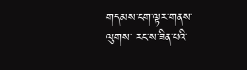གདམས་ངག་ལྟར་གནས་ལུགས་ རང་ས་ཟིན་པའི་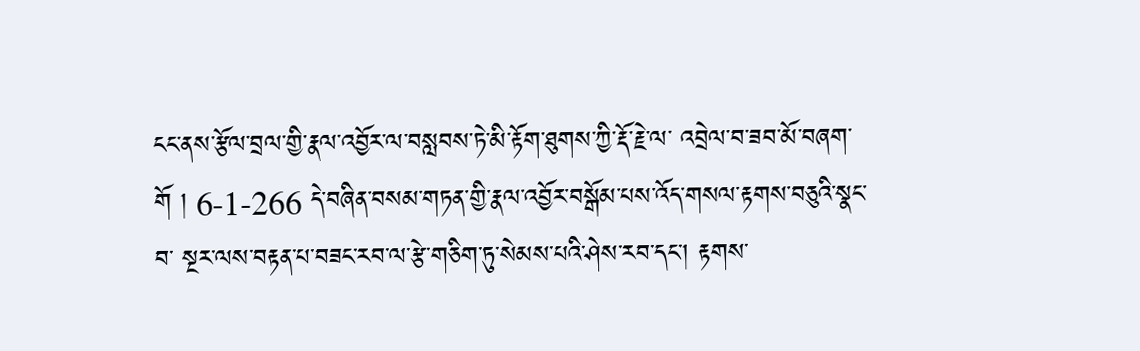ངང་ནས་རྩོལ་བྲལ་གྱི་རྣལ་འབྱོར་ལ་བསླབས་ཏེ་མི་རྟོག་ཐུགས་ཀྱི་རྡོ་རྗེ་ལ་ འབྲེལ་བ་ཟབ་མོ་བཞག་གོ ། 6-1-266 དེ་བཞིན་བསམ་གཏན་གྱི་རྣལ་འབྱོར་བསྒོམ་པས་འོད་གསལ་རྟགས་བཅུའི་སྣང་བ་ སྔར་ལས་བརྟན་པ་བཟང་རབ་ལ་རྩེ་གཅིག་ཏུ་སེམས་པའི་ཤེས་རབ་དང་། རྟགས་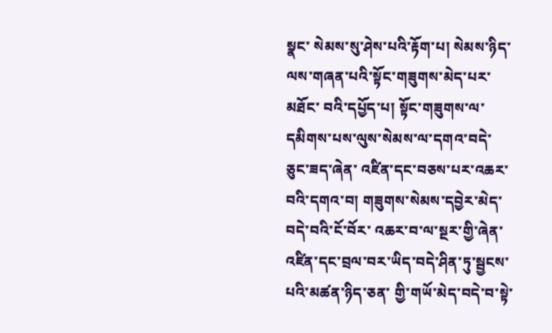སྣང་ སེམས་སུ་ཤེས་པའི་རྟོག་པ། སེམས་ཉིད་ལས་གཞན་པའི་སྟོང་གཟུགས་མེད་པར་མཐོང་ བའི་དཔྱོད་པ། སྟོང་གཟུགས་ལ་དམིགས་པས་ལུས་སེམས་ལ་དགའ་བདེ་ཅུང་ཟད་ཞེན་ འཛིན་དང་བཅས་པར་འཆར་བའི་དགའ་བ། གཟུགས་སེམས་དབྱེར་མེད་བདེ་བའི་ངོ་བོར་ འཆར་བ་ལ་སྔར་གྱི་ཞེན་འཛིན་དང་བྲལ་བར་ཡིད་བདེ་ཤིན་ཏུ་སྦྱངས་པའི་མཚན་ཉིད་ཅན་ གྱི་གཡོ་མེད་བདེ་བ་སྟེ་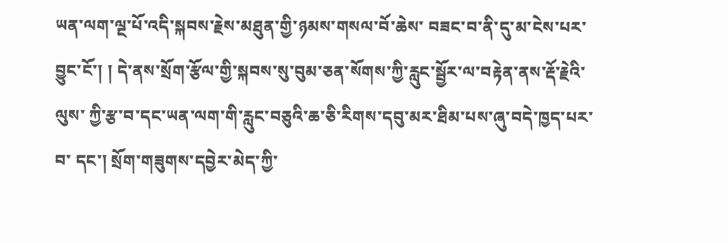ཡན་ལག་ལྔ་པོ་འདི་སྐབས་རྗེས་མཐུན་གྱི་ཉམས་གསལ་བོ་ཆེས་ བཟང་བ་ནི་དུ་མ་ངེས་པར་བྱུང་ངོ་། ། དེ་ནས་སྲོག་རྩོལ་གྱི་སྐབས་སུ་བུམ་ཅན་སོགས་ཀྱི་རླུང་སྦྱོར་ལ་བརྟེན་ནས་རྡོ་རྗེའི་ལུས་ ཀྱི་རྩ་བ་དང་ཡན་ལག་གི་རླུང་བཅུའི་ཆ་ཅི་རིགས་དབུ་མར་ཐིམ་པས་ཞུ་བདེ་ཁྱད་པར་བ་ དང་། སྲོག་གཟུགས་དབྱེར་མེད་ཀྱི་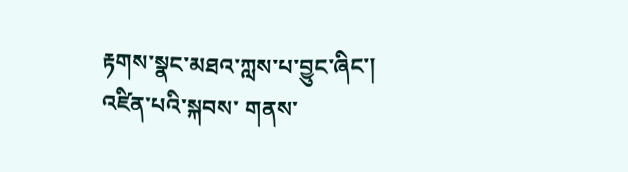རྟགས་སྣང་མཐའ་ཀླས་པ་བྱུང་ཞིང་། འཛིན་པའི་སྐབས་ གནས་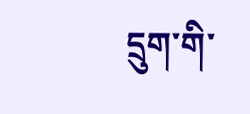དྲུག་གི་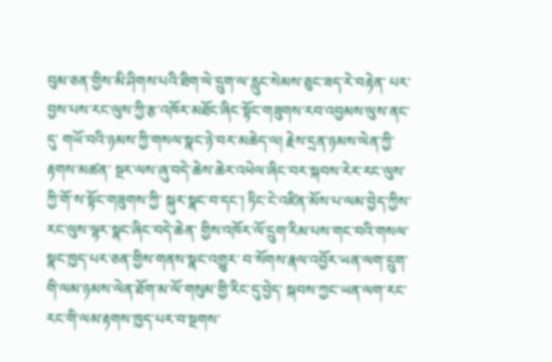བུམ་ཅན་གྱིས་མི་ཤིགས་པའི་ཐིག་ལེ་དྲུག་ལ་རླུང་སེམས་ཅུང་ཟད་རེ་བརྟེན་ པར་བྱས་པས་རང་ལུས་ཀྱི་རྩ་འཁོར་མཐོང་ཞིང་སྟོང་གཟུགས་རབ་འབྱམས་ལུས་ནང་དུ་ གཡོ་བའི་ཉམས་ཀྱི་གསལ་སྣང་ཉེ་བར་མཆེད་ལ། རྗེས་དྲན་ཉམས་ལེན་ཀྱི་རྟགས་མཚན་ སྔར་ལས་ཞུ་བདེ་ཆེས་ཆེར་འཕེལ་ཞིང་བར་སྐབས་རེར་རང་ལུས་ཀྱི་གོ་ས་སྟོང་གཟུགས་ཀྱི་ སྐུར་སྣང་བ་དང་། ཏིང་ངེ་འཛིན་མོས་པ་ལམ་བྱེད་ཀྱིས་རང་ལུས་ལྷར་སྣང་ཞིང་བདེ་ཆེན་ གྱིས་འཁོར་ལོ་དྲུག་རིམ་པས་གང་བའི་གསལ་སྣང་ཁྱད་པར་ཅན་གྱིས་གནས་སྣང་འགྱུར་ བ་སོགས་རྣལ་འབྱོར་ཡན་ལག་དྲུག་གི་ལམ་ཉམས་ལེན་ཐོག་མ་ལོ་གསུམ་གྱི་རིང་དུ་བྱེད་ སྐབས་ཀྱང་ཡན་ལག་རང་རང་གི་ལམ་རྟགས་ཁྱད་པར་བ་སྔགས་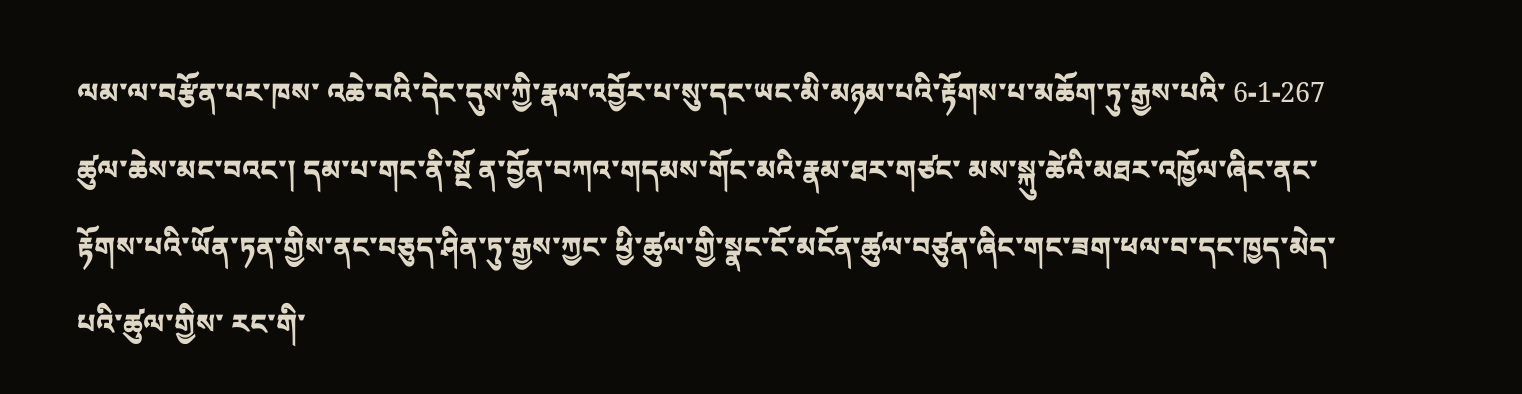ལམ་ལ་བརྩོན་པར་ཁས་ འཆེ་བའི་དེང་དུས་ཀྱི་རྣལ་འབྱོར་པ་སུ་དང་ཡང་མི་མཉམ་པའི་རྟོགས་པ་མཆོག་ཏུ་རྒྱས་པའི་ 6-1-267 ཚུལ་ཆེས་མང་བའང་། དམ་པ་གང་ནི་སྔོ ན་བྱོན་བཀའ་གདམས་གོང་མའི་རྣམ་ཐར་གཙང་ མས་སྐུ་ཚེའི་མཐར་འཁྱོལ་ཞིང་ནང་རྟོགས་པའི་ཡོན་ཏན་གྱིས་ནང་བཅུད་ཤིན་ཏུ་རྒྱས་ཀྱང་ ཕྱི་ཚུལ་གྱི་སྣང་ངོ་མངོན་ཚུལ་བཙུན་ཞིང་གང་ཟག་ཕལ་བ་དང་ཁྱད་མེད་པའི་ཚུལ་གྱིས་ རང་གི་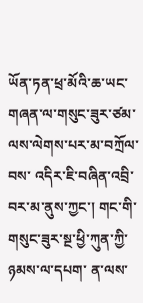ཡོན་ཏན་ཕྲ་མོའི་ཆ་ཡང་གཞན་ལ་གསུང་ཟུར་ཙམ་ལས་ལེགས་པར་མ་བཀྲོལ་བས་ འདིར་ཇི་བཞིན་འབྲི་བར་མ་ནུས་ཀྱང་། གང་གི་གསུང་ཟུར་སྔ་ཕྱི་ཀུན་ཀྱི་ཉམས་ལ་དཔག་ ན་ལས་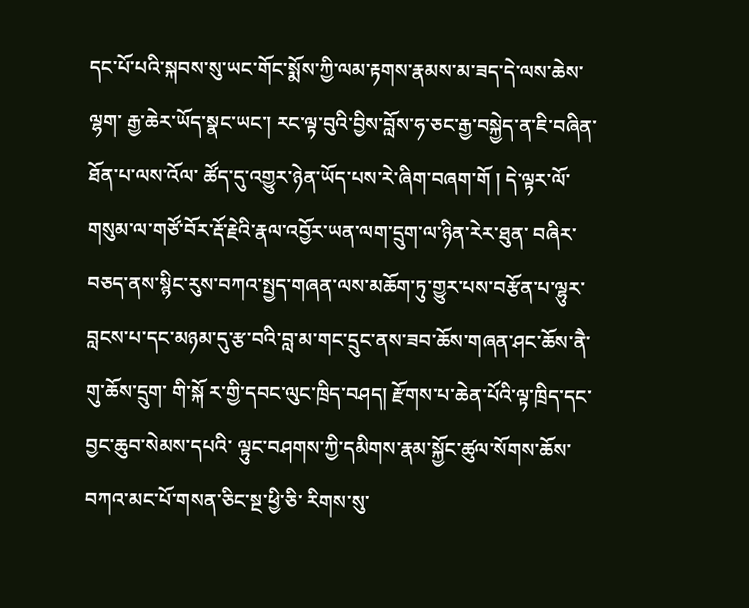དང་པོ་པའི་སྐབས་སུ་ཡང་གོང་སྨོས་ཀྱི་ལམ་རྟགས་རྣམས་མ་ཟད་དེ་ལས་ཆེས་ལྷག་ རྒྱ་ཆེར་ཡོད་སྣང་ཡང་། རང་ལྟ་བུའི་བྱིས་བློས་ཧ་ཅང་རྒྱ་བསྐྱེད་ན་ཇི་བཞིན་ཐོན་པ་ལས་འོལ་ ཚོད་དུ་འགྱུར་ཉེན་ཡོད་པས་རེ་ཞིག་བཞག་གོ ། དེ་ལྟར་ལོ་གསུམ་ལ་གཙོ་བོར་རྡོ་རྗེའི་རྣལ་འབྱོར་ཡན་ལག་དྲུག་ལ་ཉིན་རེར་ཐུན་ བཞིར་བཅད་ནས་སྙིང་རུས་བཀའ་སྤྱད་གཞན་ལས་མཆོག་ཏུ་གྱུར་པས་བརྩོན་པ་ལྷུར་ བླངས་པ་དང་མཉམ་དུ་རྩ་བའི་བླ་མ་གང་དྲུང་ནས་ཟབ་ཆོས་གཞན་ཤང་ཆོས་ནཻ་གུ་ཆོས་དྲུག་ གི་སྐོ ར་གྱི་དབང་ལུང་ཁྲིད་བཤད། རྫོགས་པ་ཆེན་པོའི་ལྟ་ཁྲིད་དང་བྱང་ཆུབ་སེམས་དཔའི་ ལྟུང་བཤགས་ཀྱི་དམིགས་རྣམ་སྐྱོང་ཚུལ་སོགས་ཆོས་བཀའ་མང་པོ་གསན་ཅིང་སྔ་ཕྱི་ཅི་ རིགས་སུ་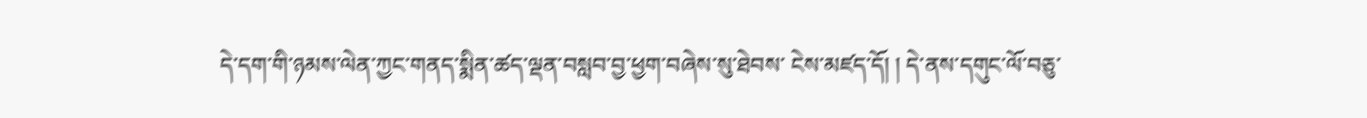དེ་དག་གི་ཉམས་ལེན་ཀྱང་གནད་སྨིན་ཚད་ལྡན་བསླབ་བྱ་ཕྱག་བཞེས་སུ་ཐེབས་ ངེས་མཛད་དོ། ། དེ་ནས་དགུང་ལོ་བཅུ་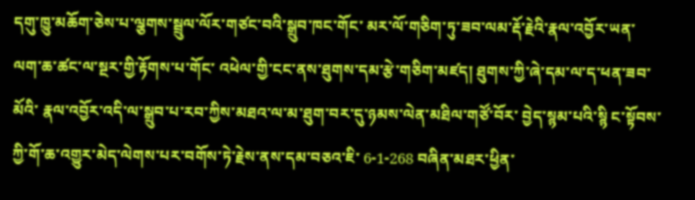དགུ་ཁྱུ་མཆོག་ཅེས་པ་ལྕགས་སྦྲུལ་ལོར་གཙང་བའི་སྒྲུབ་ཁང་གོང་ མར་ལོ་གཅིག་ཏུ་ཟབ་ལམ་རྡོ་རྗེའི་རྣལ་འབྱོར་ཡན་ལག་ཆ་ཚང་ལ་སྔར་གྱི་རྟོགས་པ་གོང་ འཕེལ་གྱི་ངང་ནས་ཐུགས་དམ་རྩེ་གཅིག་མཛད། ཐུགས་ཀྱི་ཞེ་དམ་ལ་ད་ཕན་ཟབ་མོའི་ རྣལ་འབྱོར་འདི་ལ་སྒྲུབ་པ་རབ་ཀྱིས་མཐའ་ལ་མ་ཐུག་བར་དུ་ཉམས་ལེན་མཐིལ་གཙོ་བོར་ བྱེད་སྙམ་པའི་སྙི ང་སྟོབས་ཀྱི་གོ་ཆ་འགྱུར་མེད་ལེགས་པར་བགོས་ཏེ་རྗེས་ནས་དམ་བཅའ་ཇི་ 6-1-268 བཞིན་མཐར་ཕྱིན་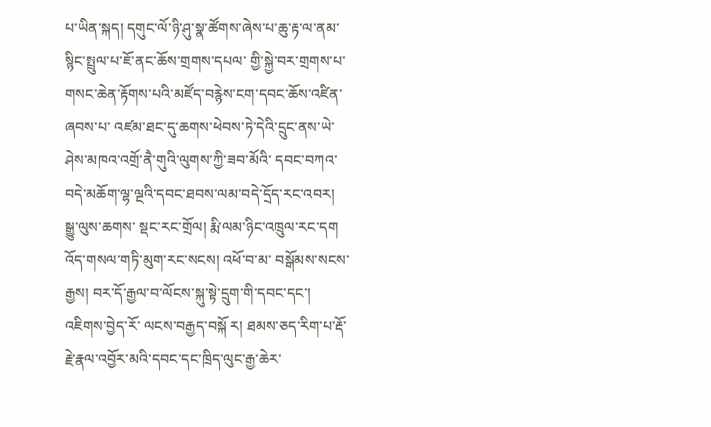པ་ཡིན་སྐད། དགུང་ལོ་ཉི་ཤུ་སྣ་ཚོགས་ཞེས་པ་ཆུ་རྟ་ལ་ནམ་སྙིང་སྤྲུལ་པ་ཇོ་ནང་ཆོས་གྲགས་དཔལ་ གྱི་སྐྱེ་བར་གྲགས་པ་གསང་ཆེན་རྟོགས་པའི་མཛོད་བརྙེས་ངག་དབང་ཆོས་འཛིན་ཞབས་པ་ འཛམ་ཐང་དུ་ཆགས་ཕེབས་ཏེ་དེའི་དྲུང་ནས་ཡེ་ཤེས་མཁའ་འགྲོ་ནཻ་གུའི་ལུགས་ཀྱི་ཟབ་མོའི་ དབང་བཀའ་བདེ་མཆོག་ལྷ་ལྔའི་དབང་ཐབས་ལམ་བདེ་དྲོད་རང་འབར། སྒྱུ་ལུས་ཆགས་ སྡང་རང་གྲོལ། རྨི་ལམ་ཉིང་འཁྲུལ་རང་དག འོད་གསལ་གཏི་མུག་རང་སངས། འཕོ་བ་མ་ བསྒོམས་སངས་རྒྱས། བར་དོ་རྒྱལ་བ་ལོངས་སྐུ་སྟེ་དྲུག་གི་དབང་དང་། འཇིགས་བྱེད་རོ་ ལངས་བརྒྱད་བསྐོ ར། ཐམས་ཅད་རིག་པ་རྡོ་རྗེ་རྣལ་འབྱོར་མའི་དབང་དང་ཁྲིད་ལུང་རྒྱ་ཆེར་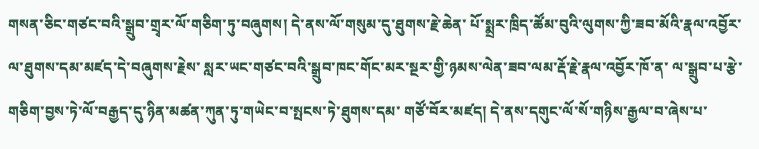གསན་ཅིང་གཙང་བའི་སྒྲུབ་གྲྭར་ལོ་གཅིག་ཏུ་བཞུགས། དེ་ནས་ལོ་གསུམ་དུ་ཐུགས་རྗེ་ཆེན་ པོ་སྨྲར་ཁྲིད་ཚོམ་བུའི་ལུགས་ཀྱི་ཟབ་མོའི་རྣལ་འབྱོར་ལ་ཐུགས་དམ་མཛད་དེ་བཞུགས་རྗེས་ སླར་ཡང་གཙང་བའི་སྒྲུབ་ཁང་གོང་མར་སྔར་གྱི་ཉམས་ལེན་ཟབ་ལམ་རྡོ་རྗེ་རྣལ་འབྱོར་ཁོ་ན་ ལ་སྒྲུབ་པ་རྩེ་གཅིག་བྱས་ཏེ་ལོ་བརྒྱད་དུ་ཉིན་མཚན་ཀུན་ཏུ་གཡེང་བ་སྤངས་ཏེ་ཐུགས་དམ་ གཙོ་བོར་མཛད། དེ་ནས་དགུང་ལོ་སོ་གཉིས་རྒྱལ་བ་ཞེས་པ་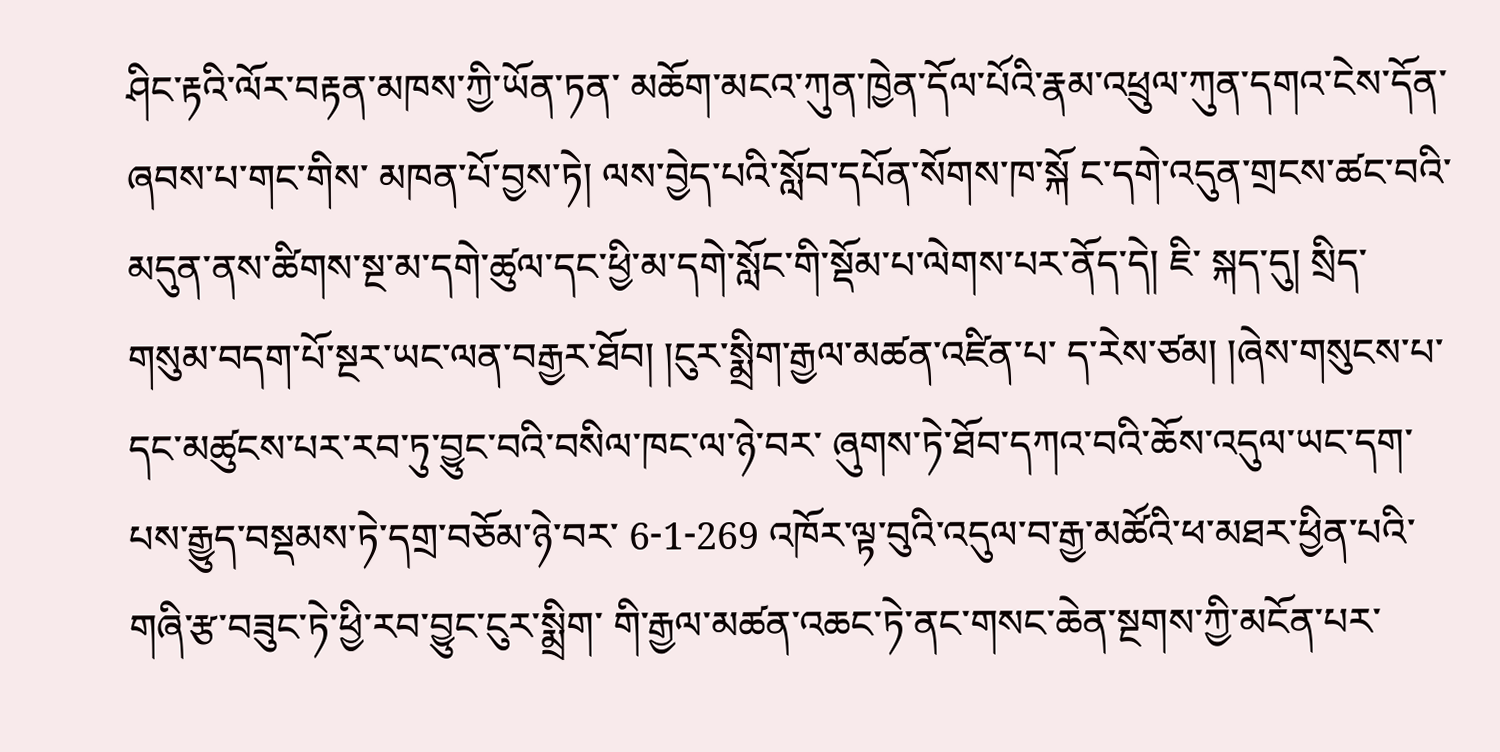ཤིང་རྟའི་ལོར་བརྟན་མཁས་ཀྱི་ཡོན་ཏན་ མཆོག་མངའ་ཀུན་ཁྱེན་དོལ་པོའི་རྣམ་འཕྲུལ་ཀུན་དགའ་ངེས་དོན་ཞབས་པ་གང་གིས་ མཁན་པོ་བྱས་ཏེ། ལས་བྱེད་པའི་སློབ་དཔོན་སོགས་ཁ་སྐོ ང་དགེ་འདུན་གྲངས་ཚང་བའི་ མདུན་ནས་ཚིགས་སྔ་མ་དགེ་ཚུལ་དང་ཕྱི་མ་དགེ་སློང་གི་སྡོམ་པ་ལེགས་པར་ནོད་དེ། ཇི་ སྐད་དུ། སྲིད་གསུམ་བདག་པོ་སྔར་ཡང་ལན་བརྒྱར་ཐོབ། །ངུར་སྨྲིག་རྒྱལ་མཚན་འཛིན་པ་ ད་རེས་ཙམ། །ཞེས་གསུངས་པ་དང་མཚུངས་པར་རབ་ཏུ་བྱུང་བའི་བསིལ་ཁང་ལ་ཉེ་བར་ ཞུགས་ཏེ་ཐོབ་དཀའ་བའི་ཆོས་འདུལ་ཡང་དག་པས་རྒྱུད་བསྡམས་ཏེ་དགྲ་བཅོམ་ཉེ་བར་ 6-1-269 འཁོར་ལྟ་བུའི་འདུལ་བ་རྒྱ་མཚོའི་ཕ་མཐར་ཕྱིན་པའི་གཞི་རྩ་བཟུང་ཏེ་ཕྱི་རབ་བྱུང་ངུར་སྨྲིག་ གི་རྒྱལ་མཚན་འཆང་ཏེ་ནང་གསང་ཆེན་སྔགས་ཀྱི་མངོན་པར་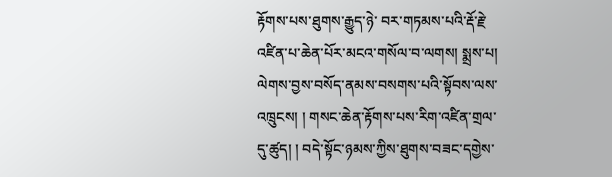རྟོགས་པས་ཐུགས་རྒྱུད་ཉེ་ བར་གཏམས་པའི་རྡོ་རྗེ་འཛིན་པ་ཆེན་པོར་མངའ་གསོལ་བ་ལགས། སྨྲས་པ། ལེགས་བྱས་བསོད་ནམས་བསགས་པའི་སྟོབས་ལས་འཁྲུངས། ། གསང་ཆེན་རྟོགས་པས་རིག་འཛིན་གྲལ་དུ་ཚུད། ། བདེ་སྟོང་ཉམས་ཀྱིས་ཐུགས་བཟང་དགྱེས་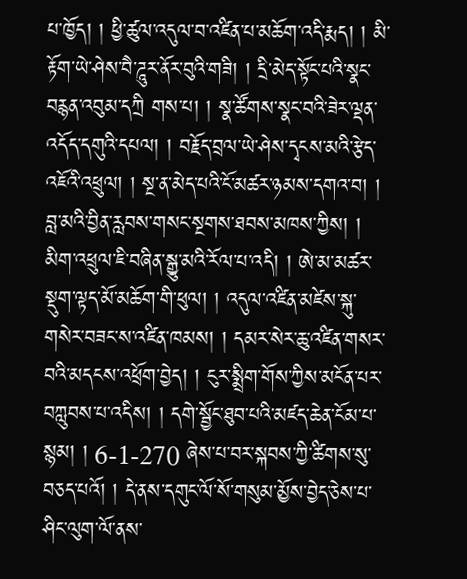པ་ཁྱོད། ། ཕྱི་ཚུལ་འདུལ་བ་འཛིན་པ་མཆོག་འདི་རྨད། ། མི་རྟོག་ཡེ་ཤེས་བཻ་ཌཱུར་ནོར་བུའི་གཟི། ། དྲི་མེད་སྟོང་པའི་སྣང་བརྙན་འབུམ་དཀྲི གས་པ། ། སྣ་ཚོགས་སྣང་བའི་ཟེར་ལྡན་འདོད་དགུའི་དཔལ། ། བརྗོད་བྲལ་ཡེ་ཤེས་དྭངས་མའི་རྩེད་འཇོའི་འཕྲུལ། ། སྔ་ན་མེད་པའི་ངོ་མཚར་ཉམས་དགའ་བ། ། བླ་མའི་བྱིན་རླབས་གསང་སྔགས་ཐབས་མཁས་ཀྱིས། ། མིག་འཕྲུལ་ཇི་བཞིན་སྒྱུ་མའི་རོལ་པ་འདི། ། ཨེ་མ་མཚར་སྡུག་ལྟད་མོ་མཆོག་གི་ཕུལ། ། འདུལ་འཛིན་མཛེས་སྐུ་གསེར་བཟང་ས་འཛིན་ཁམས། ། དམར་སེར་ཆུ་འཛིན་གསར་བའི་མདངས་འཕྲོག་བྱེད། ། ངུར་སྨྲིག་གོས་ཀྱིས་མངོན་པར་བཀླུབས་པ་འདིས། ། དགེ་སྦྱོང་ཐུབ་པའི་མཛད་ཆེན་ངོམ་པ་སྙམ། ། 6-1-270 ཞེས་པ་བར་སྐབས་ཀྱི་ཚིགས་སུ་བཅད་པའོ། ། དེ་ནས་དགུང་ལོ་སོ་གསུམ་མྱོས་བྱེད་ཅེས་པ་ཤིང་ལུག་ལོ་ནས་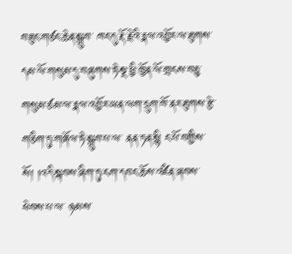བཟུང་གཙང་ཆེན་སྒྲུབ་ ཁང་དུ་རྡོ་རྗེའི་རྣལ་འབྱོར་ལ་ཐུགས་དམ་ལོ་གསུམ་དུ་བཞུགས་ཏེ་སྔ་ཕྱི་ཁྱོན་ལོ་གྲངས་བཅུ་ གསུམ་ཙམ་ལ་རྣལ་འབྱོར་ཡན་ལག་དྲུག་ཁོ་ནར་ཐུགས་རྩེ་གཅིག་ཏུ་གཞོལ་ཏེ་སྒྲུབ་པ་ལ་ ནན་ཏན་སྙི ང་པོ་བགྱིས་སོ། །འདི་སྐབས་ཞིག་ཏུ་ངག་དབང་ཆོས་འཛིན་ཞབས་ཕེབས་པ་ལ་ ཉམས་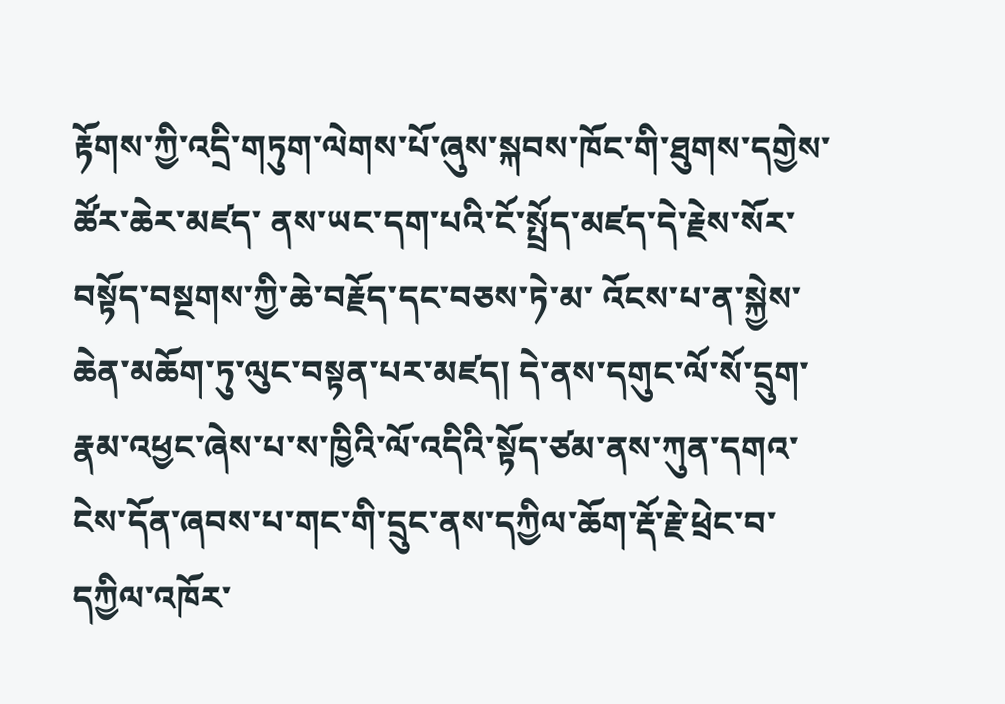རྟོགས་ཀྱི་འདྲི་གཏུག་ལེགས་པོ་ཞུས་སྐབས་ཁོང་གི་ཐུགས་དགྱེས་ཚོར་ཆེར་མཛད་ ནས་ཡང་དག་པའི་ངོ་སྤྲོད་མཛད་དེ་རྗེས་སོར་བསྟོད་བསྔགས་ཀྱི་ཆེ་བརྗོད་དང་བཅས་ཏེ་མ་ འོངས་པ་ན་སྐྱེས་ཆེན་མཆོག་ཏུ་ལུང་བསྟན་པར་མཛད། དེ་ནས་དགུང་ལོ་སོ་དྲུག་རྣམ་འཕྱང་ཞེས་པ་ས་ཁྱིའི་ལོ་འདིའི་སྟོད་ཙམ་ནས་ཀུན་དགའ་ ངེས་དོན་ཞབས་པ་གང་གི་དྲུང་ནས་དཀྱིལ་ཆོག་རྡོ་རྗེ་ཕྲེང་བ་དཀྱིལ་འཁོར་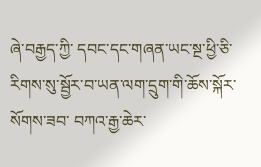ཞེ་བརྒྱད་ཀྱི་ དབང་དང་གཞན་ཡང་སྔ་ཕྱི་ཅི་རིགས་སུ་སྦྱོར་བ་ཡན་ལག་དྲུག་གི་ཆོས་སྐོར་སོགས་ཟབ་ བཀའ་རྒྱ་ཆེར་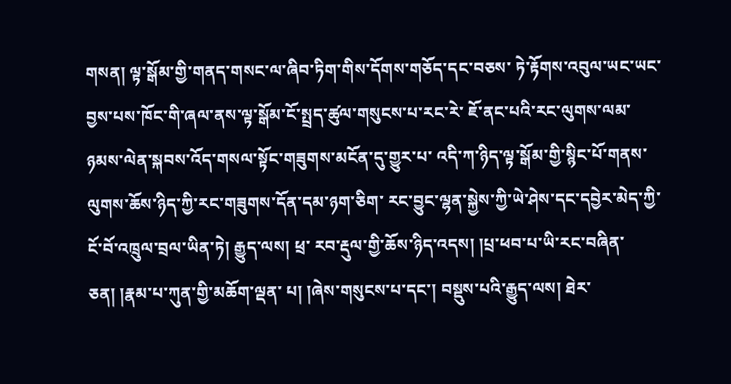གསན། ལྟ་སྒོམ་གྱི་གནད་གསང་ལ་ཞིབ་ཏིག་གིས་དོགས་གཅོད་དང་བཅས་ ཏེ་རྟོགས་འབུལ་ཡང་ཡང་བྱས་པས་ཁོང་གི་ཞལ་ནས་ལྟ་སྒོམ་ངོ་སྤྲད་ཚུལ་གསུངས་པ་རང་རེ་ ཇོ་ནང་པའི་རང་ལུགས་ལམ་ཉམས་ལེན་སྐབས་འོད་གསལ་སྟོང་གཟུགས་མངོན་དུ་གྱུར་པ་ འདི་ཀ་ཉིད་ལྟ་སྒོམ་གྱི་སྙིང་པོ་གནས་ལུགས་ཆོས་ཉིད་ཀྱི་རང་གཟུགས་དོན་དམ་ཉག་ཅིག་ རང་བྱུང་ལྷན་སྐྱེས་ཀྱི་ཡེ་ཤེས་དང་དབྱེར་མེད་ཀྱི་ངོ་བོ་འཁྲུལ་བྲལ་ཡིན་ཏེ། རྒྱུད་ལས། ཕྲ་ རབ་རྡུལ་གྱི་ཆོས་ཉིད་འདས། །པྲ་ཕབ་པ་ཡི་རང་བཞིན་ཅན། །རྣམ་པ་ཀུན་གྱི་མཆོག་ལྡན་ པ། །ཞེས་གསུངས་པ་དང་། བསྡུས་པའི་རྒྱུད་ལས། ཐེར་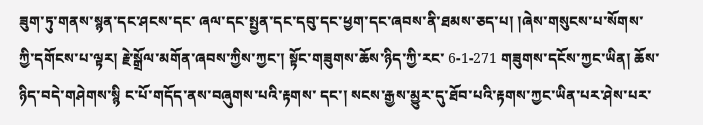ཟུག་ཏུ་གནས་སྙན་དང་ཤངས་དང་ ཞལ་དང་སྤྱན་དང་དབུ་དང་ཕྱག་དང་ཞབས་ནི་ཐམས་ཅད་པ། །ཞེས་གསུངས་པ་སོགས་ ཀྱི་དགོངས་པ་ལྟར། རྗེ་སྒྲོལ་མགོན་ཞབས་ཀྱིས་ཀྱང་། སྟོང་གཟུགས་ཆོས་ཉིད་ཀྱི་རང་ 6-1-271 གཟུགས་དངོས་ཀྱང་ཡིན། ཆོས་ཉིད་བདེ་གཤེགས་སྙི ང་པོ་གདོད་ནས་བཞུགས་པའི་རྟགས་ དང་། སངས་རྒྱས་མྱུར་དུ་ཐོབ་པའི་རྟགས་ཀྱང་ཡིན་པར་ཤེས་པར་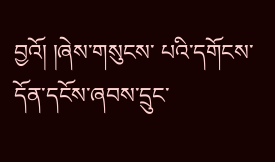བྱའོ། །ཞེས་གསུངས་ པའི་དགོངས་དོན་དངོས་ཞབས་དྲུང་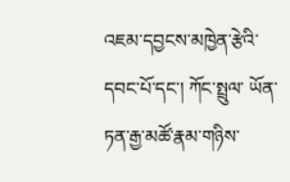འཇམ་དབྱངས་མཁྱེན་རྩེའི་དབང་པོ་དང་། ཀོང་སྤྲུལ་ ཡོན་ཏན་རྒྱ་མཚོ་རྣམ་གཉིས་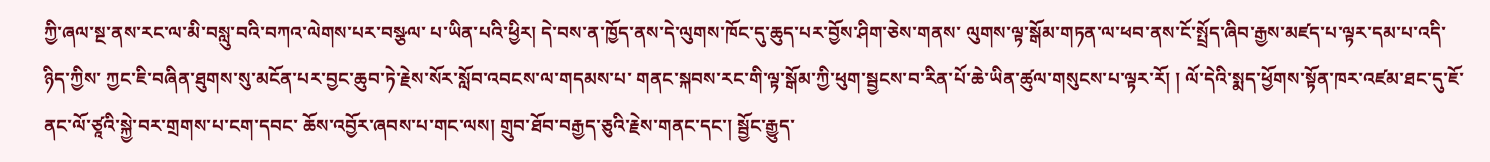ཀྱི་ཞལ་སྔ་ནས་རང་ལ་མི་བསླུ་བའི་བཀའ་ལེགས་པར་བསྩལ་ པ་ཡིན་པའི་ཕྱིར། དེ་བས་ན་ཁྱོད་ནས་དེ་ལུགས་ཁོང་དུ་ཆུད་པར་བྱོས་ཤིག་ཅེས་གནས་ ལུགས་ལྟ་སྒོམ་གཏན་ལ་ཕབ་ནས་ངོ་སྤྲོད་ཞིབ་རྒྱས་མཛད་པ་ལྟར་དམ་པ་འདི་ཉིད་ཀྱིས་ ཀྱང་ཇི་བཞིན་ཐུགས་སུ་མངོན་པར་བྱང་ཆུབ་ཏེ་རྗེས་སོར་སློབ་འབངས་ལ་གདམས་པ་ གནང་སྐབས་རང་གི་ལྟ་སྒོམ་ཀྱི་ཕུག་སྦྱངས་བ་རིན་པོ་ཆེ་ཡིན་ཚུལ་གསུངས་པ་ལྟར་རོ། ། ལོ་དེའི་སྨད་ཕྱོགས་སྟོན་ཁར་འཛམ་ཐང་དུ་ཇོ་ནང་ལོ་ཙཱའི་སྐྱེ་བར་གྲགས་པ་ངག་དབང་ ཆོས་འབྱོར་ཞབས་པ་གང་ལས། གྲུབ་ཐོབ་བརྒྱད་ཅུའི་རྗེས་གནང་དང་། སྦྱོང་རྒྱུད་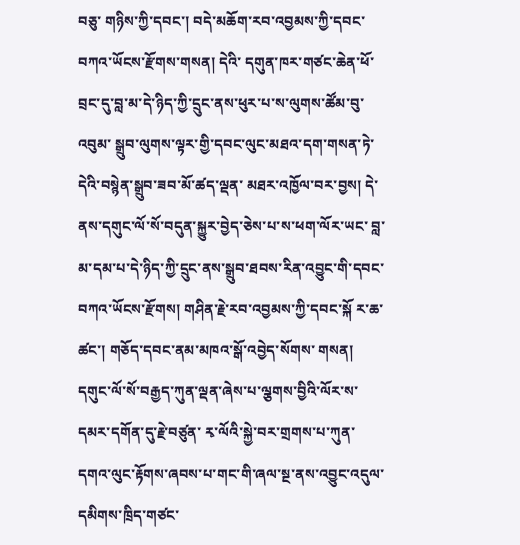བཅུ་ གཉིས་ཀྱི་དབང་། བདེ་མཆོག་རབ་འབྱམས་ཀྱི་དབང་བཀའ་ཡོངས་རྫོགས་གསན། དེའི་ དགུན་ཁར་གཙང་ཆེན་ཕོ་བྲང་དུ་བླ་མ་དེ་ཉིད་ཀྱི་དྲུང་ནས་ཕུར་པ་ས་ལུགས་ཚོམ་བུ་འབུམ་ སྒྲུབ་ལུགས་ལྟར་གྱི་དབང་ལུང་མཐའ་དག་གསན་ཏེ་དེའི་བསྙེན་སྒྲུབ་ཟབ་མོ་ཚད་ལྡན་ མཐར་འཁྱོལ་བར་བྱས། དེ་ནས་དགུང་ལོ་སོ་བདུན་སྐྱུར་བྱེད་ཅེས་པ་ས་ཕག་ལོར་ཡང་ བླ་མ་དམ་པ་དེ་ཉིད་ཀྱི་དྲུང་ནས་སྒྲུབ་ཐབས་རིན་འབྱུང་གི་དབང་བཀའ་ཡོངས་རྫོགས། གཤིན་རྗེ་རབ་འབྱམས་ཀྱི་དབང་སྐོ ར་ཆ་ཚང་། གཅོད་དབང་ནམ་མཁའ་སྒོ་འབྱེད་སོགས་ གསན། དགུང་ལོ་སོ་བརྒྱད་ཀུན་ལྡན་ཞེས་པ་ལྕགས་བྱིའི་ལོར་ས་དམར་དགོན་དུ་རྗེ་བཙུན་ རྭ་ལོའི་སྐྱེ་བར་གྲགས་པ་ཀུན་དགའ་ལུང་རྟོགས་ཞབས་པ་གང་གི་ཞལ་སྔ་ནས་འབྱུང་འདུལ་ དམིགས་ཁྲིད་གཙང་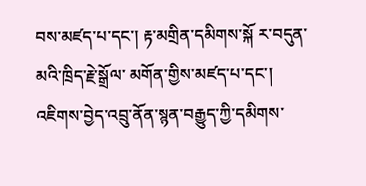བས་མཛད་པ་དང་། རྟ་མགྲིན་དམིགས་སྐོ ར་བདུན་མའི་ཁྲིད་རྗེ་སྒྲོལ་ མགོན་གྱིས་མཛད་པ་དང་། འཇིགས་བྱེད་འབྲུ་ནོན་སྙན་བརྒྱུད་ཀྱི་དམིགས་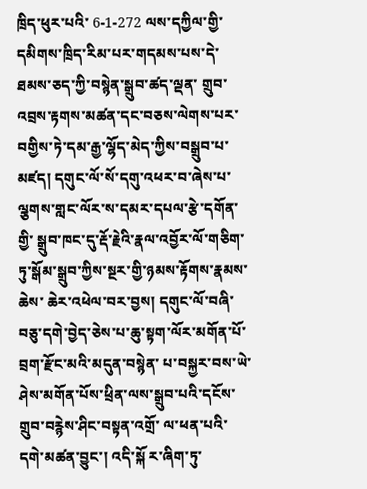ཁྲིད་ཕུར་པའི་ 6-1-272 ལས་དཀྱིལ་གྱི་དམིགས་ཁྲིད་རིམ་པར་གདམས་པས་དེ་ཐམས་ཅད་ཀྱི་བསྙེན་སྒྲུབ་ཚད་ལྡན་ གྲུབ་འབྲས་རྟགས་མཚན་དང་བཅས་ལེགས་པར་བགྱིས་ཏེ་དམ་རྒྱ་ལྷོད་མེད་ཀྱིས་བསྒྲུབ་པ་ མཛད། དགུང་ལོ་སོ་དགུ་འཕར་བ་ཞེས་པ་ལྕགས་གླང་ལོར་ས་དམར་དཔལ་རྩེ་དགོན་གྱི་ སྒྲུབ་ཁང་དུ་རྡོ་རྗེའི་རྣལ་འབྱོར་ལོ་གཅིག་ཏུ་སྒོམ་སྒྲུབ་ཀྱིས་སྔར་གྱི་ཉམས་རྟོགས་རྣམས་ཆེས་ ཆེར་འཕེལ་བར་བྱས། དགུང་ལོ་བཞི་བཅུ་དགེ་བྱེད་ཅེས་པ་ཆུ་སྟག་ལོར་མགོན་པོ་བྲག་རྫོང་མའི་མདུན་བསྙེན་ པ་བསྐྱར་བས་ཡེ་ཤེས་མགོན་པོས་ཕྲིན་ལས་སྒྲུབ་པའི་དངོས་གྲུབ་བརྙེས་ཤིང་བསྟན་འགྲོ་ ལ་ཕན་པའི་དགེ་མཚན་བྱུང་། འདི་སྐོ ར་ཞིག་ཏུ་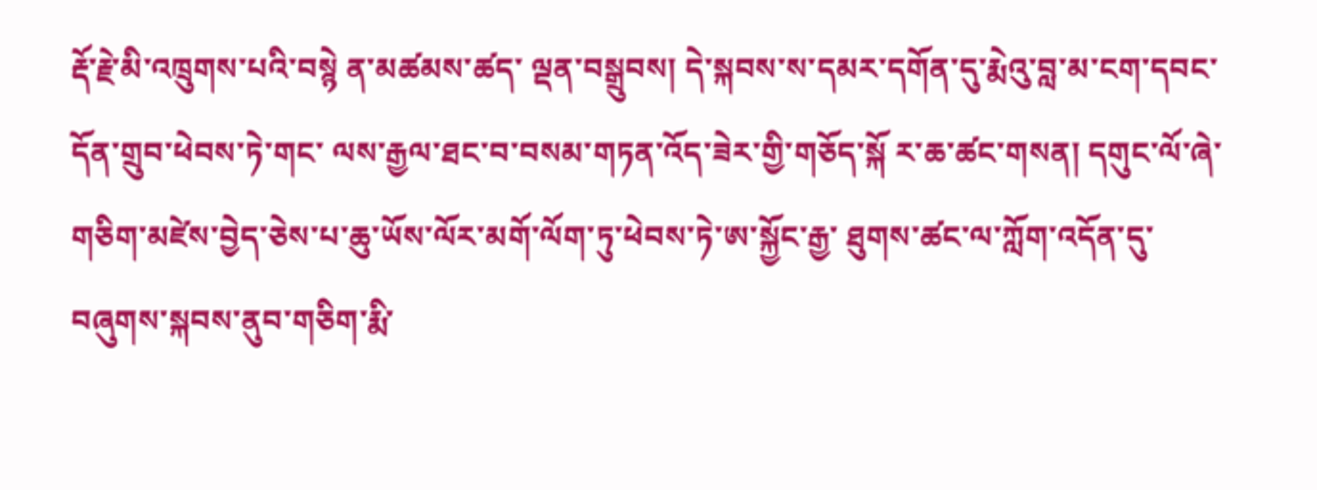རྡོ་རྗེ་མི་འཁྲུགས་པའི་བསྙེ ན་མཚམས་ཚད་ ལྡན་བསྒྲུབས། དེ་སྐབས་ས་དམར་དགོན་དུ་རྨེའུ་བླ་མ་ངག་དབང་དོན་གྲུབ་ཕེབས་ཏེ་གང་ ལས་རྒྱལ་ཐང་བ་བསམ་གཏན་འོད་ཟེར་གྱི་གཅོད་སྐོ ར་ཆ་ཚང་གསན། དགུང་ལོ་ཞེ་གཅིག་མཛེས་བྱེད་ཅེས་པ་ཆུ་ཡོས་ལོར་མགོ་ལོག་ཏུ་ཕེབས་ཏེ་ཨ་སྐྱོང་རྒྱ་ ཐུགས་ཚང་ལ་ཀློག་འདོན་དུ་བཞུགས་སྐབས་ནུབ་གཅིག་རྨི་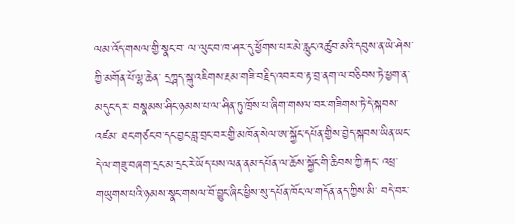ལམ་འོད་གསལ་གྱི་སྣང་བ་ ལ་ལུང་བ་ཁ་ཤར་དུ་ཕྱོགས་པར་མེ་རླུང་འཚུབ་མའི་དབུས་ན་ཡེ་ཤེས་ཀྱི་མགོན་པོ་ལྷ་ཆེན་ དྲཀྴད་སྐུ་འཇིགས་རྔམ་གཟི་བརྗིད་འབར་བ་རྟ་བྲ་ནག་ལ་བཅིབས་ཏེ་ཕྱག་ན་མདུང་དར་ བསྣམས་ཤིང་ཉམས་པ་ལ་ཤིན་ཏུ་ཁྲོས་པ་ཞིག་གསལ་བར་གཟིགས་ཏེ་དེ་སྐབས་འཛམ་ ཐང་གཙང་བ་དང་བྱང་བླ་བྲང་བར་གྱི་མཁོན་སེལ་ཨ་སྐྱོང་དཔོན་གྱིས་བྱེད་སྐབས་ཡིན་ཡང་ དེ་ལ་གཟུ་བཞག་དྲང་མ་དྲང་རེ་ཡོད་པས་ལན་ནམ་དཔོན་ལ་ཆོས་སྐྱོང་གི་ཆིབས་ཀྱི་རྐང་ འཕྲ་གཡུགས་པའི་ཉམས་སྣང་གསལ་བོ་བྱུང་ཞིང་ཕྱིས་སུ་དཔོན་ཁོང་ལ་གདོན་ནད་ཀྱིས་མི་ བདེ་བར་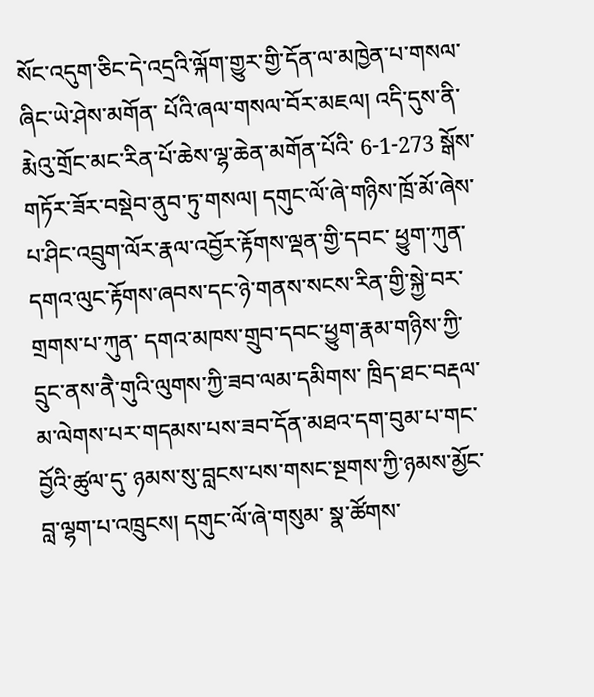སོང་འདུག་ཅིང་དེ་འདྲའི་ལྐོག་གྱུར་གྱི་དོན་ལ་མཁྱེན་པ་གསལ་ཞིང་ཡེ་ཤེས་མགོན་ པོའི་ཞལ་གསལ་བོར་མཇལ། འདི་དུས་ནི་རྨེའུ་གྲོང་མང་རིན་པོ་ཆེས་ལྷ་ཆེན་མགོན་པོའི་ 6-1-273 སྒོས་གཏོར་ཟོར་བསྡེབ་ནུབ་ཏུ་གསལ། དགུང་ལོ་ཞེ་གཉིས་ཁྲོ་མོ་ཞེས་པ་ཤིང་འབྲུག་ལོར་རྣལ་འབྱོར་རྟོགས་ལྡན་གྱི་དབང་ ཕྱུག་ཀུན་དགའ་ལུང་རྟོགས་ཞབས་དང་ཉེ་གནས་སངས་རིན་གྱི་སྐྱེ་བར་གྲགས་པ་ཀུན་ དགའ་མཁས་གྲུབ་དབང་ཕྱུག་རྣམ་གཉིས་ཀྱི་དྲུང་ནས་ནཻ་གུའི་ལུགས་ཀྱི་ཟབ་ལམ་དམིགས་ ཁྲིད་ཐང་བརྡལ་མ་ལེགས་པར་གདམས་པས་ཟབ་དོན་མཐའ་དག་བུམ་པ་གང་བྱོའི་ཚུལ་དུ་ ཉམས་སུ་བླངས་པས་གསང་སྔགས་ཀྱི་ཉམས་མྱོང་བླ་ལྷག་པ་འཁྲུངས། དགུང་ལོ་ཞེ་གསུམ་ སྣ་ཚོགས་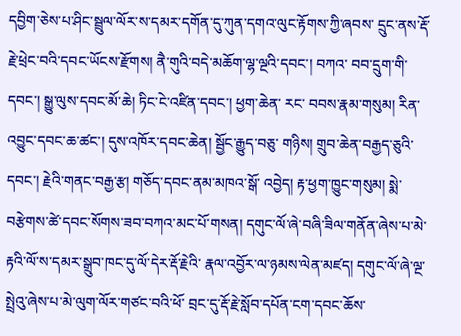དབྱིག་ཅེས་པ་ཤིང་སྦྲུལ་ལོར་ས་དམར་དགོན་དུ་ཀུན་དགའ་ལུང་རྟོགས་ཀྱི་ཞབས་ དྲུང་ནས་རྡོ་རྗེ་ཕྲེང་བའི་དབང་ཡོངས་རྫོགས། ནཻ་གུའི་བདེ་མཆོག་ལྷ་ལྔའི་དབང་། བཀའ་ བབ་དྲུག་གི་དབང་། སྒྱུ་ལུས་དབང་མོ་ཆེ། ཏིང་ངེ་འཛིན་དབང་། ཕྱག་ཆེན་ རང་ བབས་རྣམ་གསུམ། རིན་འབྱུང་དབང་ཆ་ཚང་། དུས་འཁོར་དབང་ཆེན། སྦྱོང་རྒྱུད་བཅུ་ གཉིས། གྲུབ་ཆེན་བརྒྱད་ཅུའི་དབང་། རྗེའི་གནང་བརྒྱ་རྩ། གཅོད་དབང་ནམ་མཁའ་སྒོ་ འབྱེད། རྟ་ཕྱག་ཁྱུང་གསུམ། སྨེ་བརྩེགས་ཚེ་དབང་སོགས་ཟབ་བཀའ་མང་པོ་གསན། དགུང་ལོ་ཞེ་བཞི་ཟིལ་གནོན་ཞེས་པ་མེ་རྟའི་ལོ་ས་དམར་སྒྲུབ་ཁང་དུ་ལོ་དེར་རྡོ་རྗེའི་ རྣལ་འབྱོར་ལ་ཉམས་ལེན་མཛད། དགུང་ལོ་ཞེ་ལྔ་སྤྲེའུ་ཞེས་པ་མེ་ལུག་ལོར་གཙང་བའི་ཕོ་ བྲང་དུ་རྡོ་རྗེ་སློབ་དཔོན་ངག་དབང་ཆོས་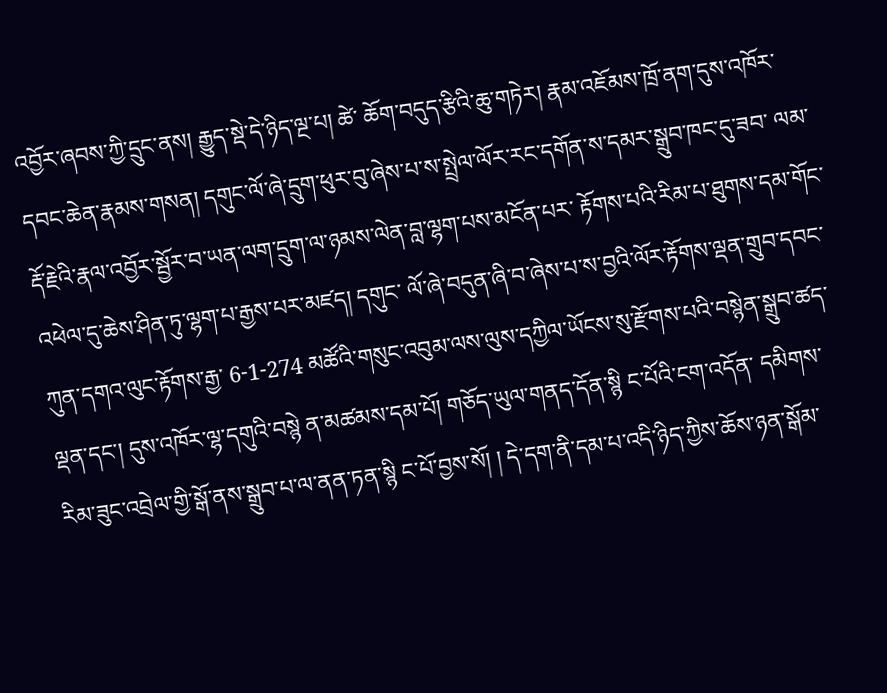འབྱོར་ཞབས་ཀྱི་དྲུང་ནས། རྒྱུད་སྡེ་དེ་ཉིད་ལྔ་པ། ཚེ་ ཆོག་བདུད་རྩིའི་ཆུ་གཏེར། རྣམ་འཇོམས་ཁྲོ་ནག་དུས་འཁོར་དབང་ཆེན་རྣམས་གསན། དགུང་ལོ་ཞེ་དྲུག་ཕུར་བུ་ཞེས་པ་ས་སྤྲེལ་ལོར་རང་དགོན་ས་དམར་སྒྲུབ་ཁང་དུ་ཟབ་ ལམ་རྡོ་རྗེའི་རྣལ་འབྱོར་སྦྱོར་བ་ཡན་ལག་དྲུག་ལ་ཉམས་ལེན་བླ་ལྷག་པས་མངོན་པར་ རྟོགས་པའི་རིམ་པ་ཐུགས་དམ་གོང་འཕེལ་དུ་ཆེས་ཤིན་ཏུ་ལྷག་པ་རྒྱས་པར་མཛད། དགུང་ ལོ་ཞེ་བདུན་ཞི་བ་ཞེས་པ་ས་བྱའི་ལོར་རྟོགས་ལྡན་གྲུབ་དབང་ཀུན་དགའ་ལུང་རྟོགས་རྒྱ་ 6-1-274 མཚོའི་གསུང་འབུམ་ལས་ལུས་དཀྱིལ་ཡོངས་སུ་རྫོགས་པའི་བསྙེན་སྒྲུབ་ཚད་ལྡན་དང་། དུས་འཁོར་ལྷ་དགུའི་བསྙེ ན་མཚམས་དམ་པོ། གཅོད་ཡུལ་གནད་དོན་སྙི ང་པོའི་ངག་འདོན་ དམིགས་རིམ་ཟུང་འབྲེལ་གྱི་སྒོ་ནས་སྒྲུབ་པ་ལ་ནན་ཏན་སྙི ང་པོ་བྱས་སོ། ། དེ་དག་ནི་དམ་པ་འདི་ཉིད་ཀྱིས་ཆོས་ཉན་སྒོམ་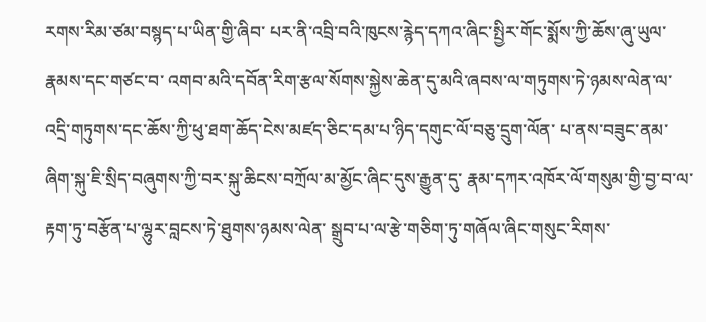རགས་རིམ་ཙམ་བསྙད་པ་ཡིན་གྱི་ཞིབ་ པར་ནི་འབྲི་བའི་ཁུངས་རྙེད་དཀའ་ཞིང་སྤྱིར་གོང་སྨོས་ཀྱི་ཆོས་ཞུ་ཡུལ་རྣམས་དང་གཙང་བ་ འགབ་མའི་དབོན་རིག་རྩལ་སོགས་སྐྱེས་ཆེན་དུ་མའི་ཞབས་ལ་གཏུགས་ཏེ་ཉམས་ལེན་ལ་ འདྲི་གཏུགས་དང་ཆོས་ཀྱི་ཕུ་ཐག་ཆོད་ངེས་མཛད་ཅིང་དམ་པ་ཉིད་དགུང་ལོ་བཅུ་དྲུག་ལོན་ པ་ནས་བཟུང་ནམ་ཞིག་སྐུ་ཇི་སྲིད་བཞུགས་ཀྱི་བར་སྐུ་ཆིངས་བཀྲོལ་མ་མྱོང་ཞིང་དུས་རྒྱུན་དུ་ རྣམ་དཀར་འཁོར་ལོ་གསུམ་གྱི་བྱ་བ་ལ་རྟག་ཏུ་བརྩོན་པ་ལྷུར་བླངས་ཏེ་ཐུགས་ཉམས་ལེན་ སྒྲུབ་པ་ལ་རྩེ་གཅིག་ཏུ་གཞོལ་ཞིང་གསུང་རིགས་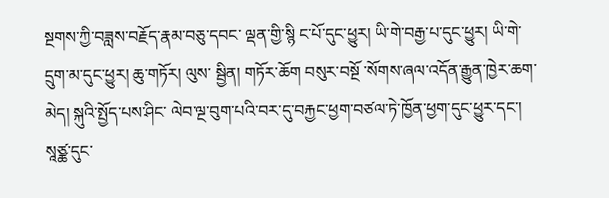སྔགས་ཀྱི་བཟླས་བརྗོད་རྣམ་བཅུ་དབང་ ལྡན་གྱི་སྙི ང་པོ་དུང་ཕྱུར། ཡི་གེ་བརྒྱ་པ་དུང་ཕྱུར། ཡི་གེ་དྲུག་མ་དུང་ཕྱུར། ཆུ་གཏོར། ལུས་ སྦྱིན། གཏོར་ཆོག བསུར་བསྔོ ་སོགས་ཞལ་འདོན་རྒྱུན་ཁྱེར་ཆག་མེད། སྐུའི་སྤྱོད་པས་ཤིང་ ལེབ་ལྔ་བུག་པའི་བར་དུ་བརྐྱང་ཕྱག་བཙལ་ཏེ་ཁྱོན་ཕྱག་དུང་ཕྱུར་དང་། སཱཙྪ་དུང་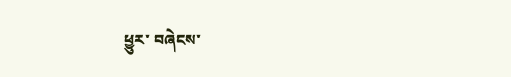ཕྱུར་ བཞེངས་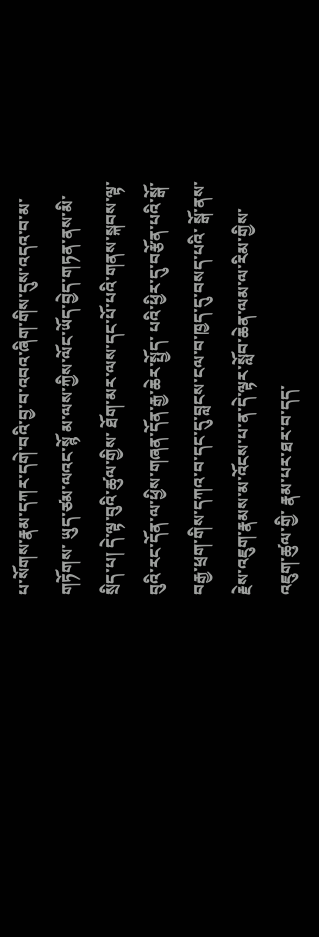པ་སོགས་རྣམ་དཀར་དགེ་བའི་བྱ་བ་འབའ་ཞིག་གིས་དུས་འདའ་བ་མ་གཏོགས་ ཡུད་ཙམ་ལའང་སྙོ མ་ལས་ཀྱིས་ལོང་ཡོད་བྱེད་གཏན་ནས་མི་སྲིད་པ། དེ་ལྟ་བུའི་ཚུལ་གྱིས་ ཐོག་མར་ལས་དང་པོ་པའི་གནས་སྐབས་ལྟ་བུའི་རང་དོན་ལ་ཕྱིས་གཞན་དོན་རྒྱ་ཆེར་སྤྱོད་ པའི་ཕྱིར་དུ་བརྩོན་པའི་སྒོ་བརྒྱ་ཕྲག་གིས་དཀའ་བ་དང་དུ་བླངས་ངལ་བ་ཁྱད་དུ་བསད་པའི་ སྒོ་ནས་རྗེས་འཇུག་རྣམས་མ་འོངས་པ་ན་དེ་ལྟར་སློབ་ཆེན་ལམ་ལ་རིམ་གྱིས་འཇུག་ཚུལ་གྱི་ རྣམ་པར་ཐར་བ་དད་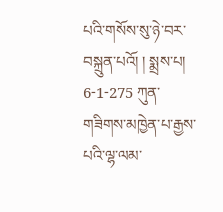པའི་གསོས་སུ་ཉེ་བར་བསྐྲུན་པའོ། ། སྨྲས་པ། 6-1-275 ཀུན་གཟིགས་མཁྱེན་པ་རྒྱས་པའི་ལྷ་ལམ་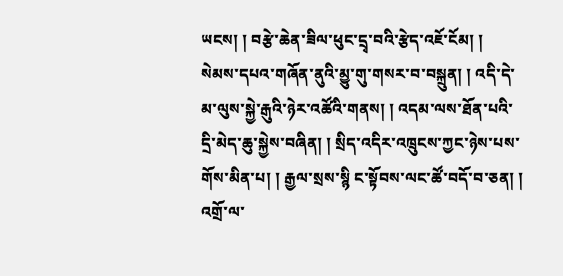ཡངས། ། བརྩེ་ཆེན་ཟིལ་ཕུང་དྲྭ་བའི་རྩེད་འཇོ་ངོམ། ། སེམས་དཔའ་གཞོན་ནུའི་མྱུ་གུ་གསར་བ་བསྐྲུན། ། འདི་དེ་མ་ལུས་སྐྱེ་རྒུའི་ཉེར་འཚོའི་གནས། ། འདམ་ལས་ཐོན་པའི་དྲི་མེད་ཆུ་སྐྱེས་བཞིན། ། སྲིད་འདིར་འཁྲུངས་ཀྱང་ཉེས་པས་གོས་མིན་པ། ། རྒྱལ་སྲས་སྙི ང་སྟོབས་ལང་ཚོ་བདོ་བ་ཅན། ། འགྲོ་ལ་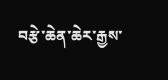བརྩེ་ཆེན་ཆེར་རྒྱས་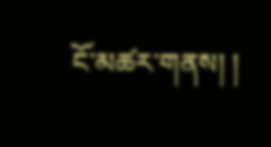ངོ་མཚར་གནས། །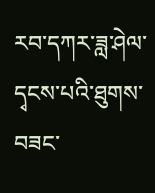རབ་དཀར་ཟླ་ཤེལ་དྭངས་པའི་ཐུགས་བཟང་